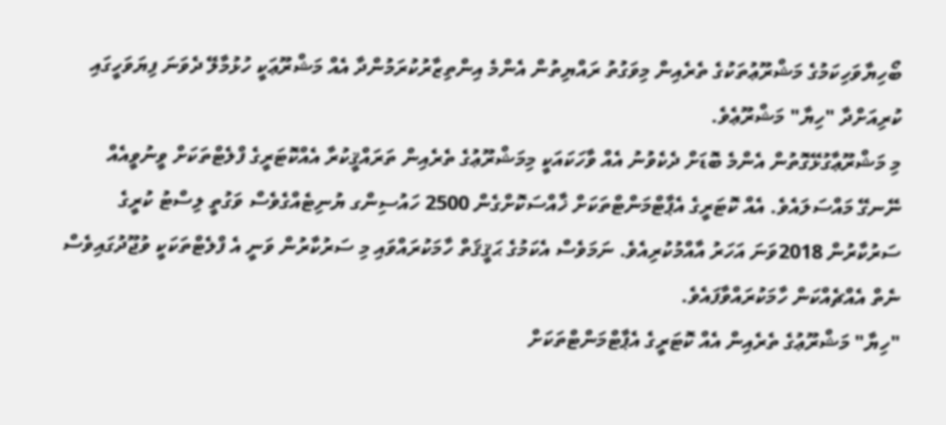ބޯހިޔާވަހިކަމުގެ މަޝްރޫޢުތަކުގެ ތެރެއިން މިވަގުތު ރައްޔިތުން އެންމެ އިންތިޒާރުކުރަމުންދާ އެއް މަޝްރޫޢަކީ ހުޅުމާލޭ ދެވަނަ ފިޔަވަހީގައި ކުރިއަށްދާ "ހިޔާ" މަޝްރޫޢެވެ.
މި މަޝްރޫޢާގުޅޭގޮތުން އެންމެ ބޮޑަށް ދެކެވުނު އެއް ވާހަކައަކީ މިމަޝްރޫޢުގެ ތެރެއިން ތަރައްޤީކުރާ އެއްކޮޓަރީގެ ފްލެޓްތަކަށް ވީނުވީއެއް ނޭނގޭ މައްސަލައެވެ. އެއް ކޮޓަރީގެ އެޕާޓްމަންޓްތަކަށް ޚާއްސަކޮށްގެން 2500 ހައުސިންގ ޔުނިޓެއްގެވެސް ވަގުތީ ލިސްޓު ކުރީގެ ސަރުކާރުން 2018ވަނަ އަހަރު އާއްމުކުރިއެވެ. ނަމަވެސް އެކަމުގެ ޙަޤީޤަތް ހާމަކުރައްވައި މި ސަރުކާރުން ވަނީ އެ ފްލެޓްތަކަކީ ވުޖޫދުގައިވެސް ނެތް އެއްޗެއްކަން ހާމަކުރައްވާފައެވެ.
"ހިޔާ" މަޝްރޫޢުގެ ތެރެއިން އެއް ކޮޓަރީގެ އެޕާޓްމަންޓްތަކަށް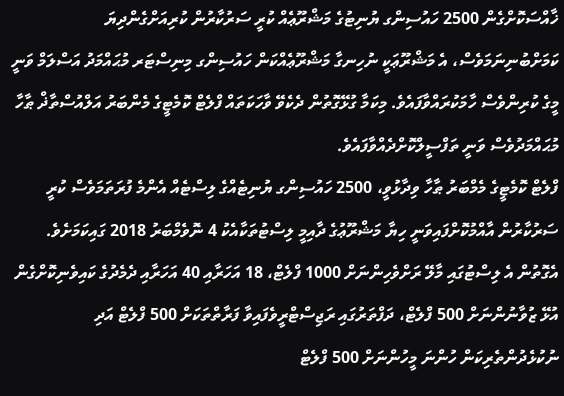ޚާއްސަކޮށްގެން 2500 ހައުސިންގ ޔުނިޓުގެ މަޝްރޫޢެއް ކުރީ ސަރުކާރުން ކުރިއަށްގެންދިޔަ ކަމަށްބުނިނަމަވެސް، އެ މަޝްރޫޢަކީ ނުހިނގާ މަޝްރޫޢެއްކަން ހައުސިންގ މިނިސްޓަރ މުޙައްމަދު އަސްލަމް ވަނީ މީގެ ކުރިންވެސް ހާމަކުރައްވާފައެވެ. މިކަމާ ގުޅޭގޮތުން ދެކެވޭ ވާހަކަތައް ފްލެޓް ކޮމެޓީގެ މެންބަރު އަލްއުސްތާޛް ޠާހާ މުޙައްމަދުވެސް ވަނީ ތަފްސީލްކޮށްދެއްވާފައެވެ.
ފްލެޓް ކޮމެޓީގެ މެމްބަރު ޠާހާ ވިދާޅުވީ، 2500 ހައުސިންގ ޔުނިޓެއްގެ ލިސްޓެއް އެންމެ ފުރަތަމަވެސް ކުރީ ސަރުކާރުން އާއްމުކޮށްފައިވަނީ ހިޔާ މަޝްރޫޢުގެ ދާއިމީ ލިސްޓުތަކާއެކު 4 ނޮވެމްބަރު 2018 ގައިކަމަށެވެ. އެގޮތުން އެ ލިސްޓުގައި މާލޭ ރަށްވެހިންނަށް 1000 ފްލެޓް، 18 އަހަރާއި 40 އަހަރާއި ދެމެދުގެ ކައިވެނިކޮށްގެން އުޅޭ ޒުވާނުންނަށް 500 ފްލެޓް، ދަފްތަރުގައި ރަޖިސްޓްރީވެފައިވާ ފަރާތްތަކަށް 500 ފްލެޓް އަދި ނުކުޅެދުންތެރިކަން ހުންނަ މީހުންނަށް 500 ފްލެޓް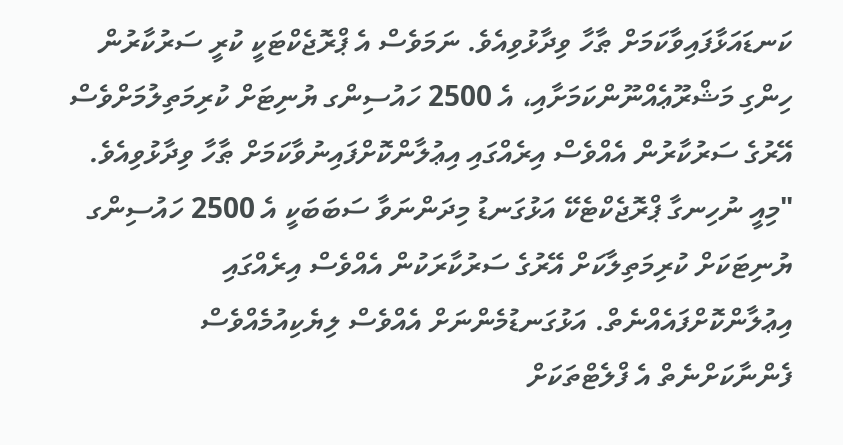ކަނޑައަޅާފައިވާކަމަށް ޠާހާ ވިދާޅުވިއެވެ. ނަމަވެސް އެ ޕްރޮޖެކްޓަކީ ކުރީ ސަރުކާރުން ހިންގި މަޝްރޫޢެއްނޫންކަމަށާއި، އެ 2500 ހައުސިންގ ޔުނިޓަށް ކުރިމަތިލުމަށްވެސް އޭރުގެ ސަރުކާރުން އެއްވެސް އިރެއްގައި އިޢުލާންކޮށްފައިނުވާކަމަށް ޠާހާ ވިދާޅުވިއެވެ.
"މިއީ ނުހިނގާ ޕްރޮޖެކްޓެކޭ އަޅުގަނޑު މިދަންނަވާ ސަބަބަކީ އެ 2500 ހައުސިންގ ޔުނިޓަކަށް ކުރިމަތިލާކަށް އޭރުގެ ސަރުކާރަކުން އެއްވެސް އިރެއްގައި އިޢުލާންކޮށްފައެއްނެތް. އަޅުގަނޑުމެންނަށް އެއްވެސް ލިޔެކިއުމެއްވެސް ފެންނާކަށްނެތް އެ ފްލެޓްތަކަށް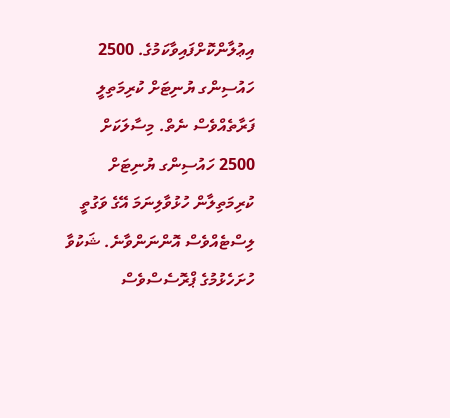އިޢުލާންކޮށްފައިވާކަމުގެ. 2500 ހައުސިންގ ޔުނިޓަށް ކުރިމަތިލީ ފަރާތެއްވެސް ނެތް. މިސާލަކަށް 2500 ހައުސިންގ ޔުނިޓަށް ކުރިމަތިލާން ހުޅުވާލިނަމަ އޭގެ ވަގުތީ ލިސްޓެއްވެސް އޮންނަންވާނެ. ޝަކުވާ ހުށަހެޅުމުގެ ޕްރޮސެސްވެސް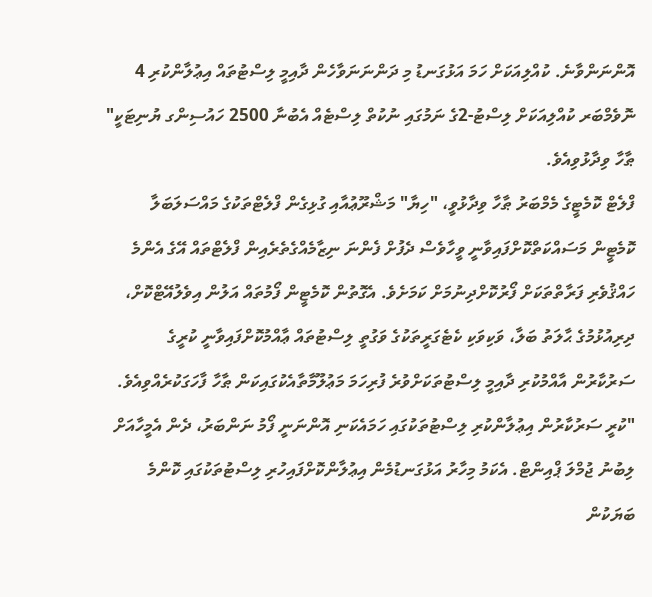އޮންނަންވާނެ. ކުއްލިއަކަށް ހަމަ އަޅުގަނޑު މި ދަންނަނަވާހެން ދާއިމީ ލިސްޓުތައް އިޢުލާންކުރި 4 ނޮވެމްބަރ ކުއްލިއަކަށް ލިސްޓު-2ގެ ނަމުގައި ނުކުތް ލިސްޓެއް އެބުނާ 2500 ހައުސިންގ ޔުނިޓަކީ" ޠާހާ ވިދާޅުވިއެވެ.
ފްލެޓް ކޮމެޓީގެ މެމްބަރު ޠާހާ ވިދާޅުވީ، "ހިޔާ" މަޝްރޫޢުއާއި ގުޅިގެން ފްލެޓްތަކުގެ މައްސަލަބަލާ ކޮމެޓީން މަސައްކަތްކޮށްފައިވާނީ ވީހާވެސް ދެފުށް ފެންނަ ނިޒާމެއްގެތެރެއިން ފްލެޓްތައް އޭގެ އެންމެ ހައްޤުވެރި ފަރާތްތަކަށް ފޯރުކޮށްދިނުމަށް ކަމަށެވެ. އެގޮތުން ކޮމެޓީން ފޯމުތައް އަލުން އިވެލުއޭޓްކޮށް، ދިރިއުޅުމުގެ ޙާލަތު ބަލާ، ވަކިވަކި ކެޓެގަރީތަކުގެ ވަގުތީ ލިސްޓުތައް ޢާއްމުކޮށްފައިވާނީ ކުރީގެ ސަރުކާރުން އާއްމުކުރި ދާއިމީ ލިސްޓުތަކަށްވުރެ ފުރިހަމަ މަޢުލޫމާތާއެކުގައިކަން ޠާހާ ފާހަގަކުރެއްވިއެވެ.
"ކުރީ ސަރުކާރުން އިޢުލާންކުރި ލިސްޓުތަކުގައި ހަމައެކަނި އޮންނަނީ ފޯމު ނަންބަރު، ދެން އެމީހާއަށް ލިބުނު ޖުމްލަ ޕްއިންޓް. އެކަމު މިހާރު އަޅުގަނޑުމެން އިޢުލާންކޮށްފައިހުރި ލިސްޓުތަކުގައި ކޮންމެ ބަޔަކުން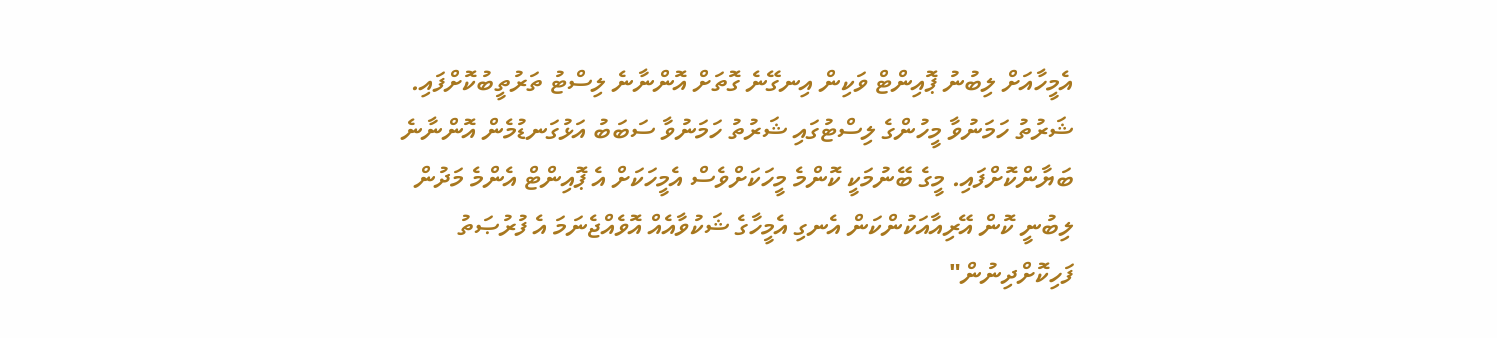އެމީހާއަށް ލިބުނު ޕޮއިންޓް ވަކިން އިނގޭނެ ގޮތަށް އޮންނާނެ ލިސްޓު ތަރުތީބުކޮށްފައި. ޝަރުތު ހަމަނުވާ މީހުންގެ ލިސްޓުގައި ޝަރުތު ހަމަނުވާ ސަބަބު އަޅުގަނޑުމެން އޮންނާނެ ބަޔާންކޮށްފައި. މީގެ ބޭނުމަކީ ކޮންމެ މީހަކަށްވެސް އެމީހަކަށް އެ ޕޮއިންޓް އެންމެ މަދުން ލިބުނީ ކޮން އޭރިއާއަކުންކަން އެނގި އެމީހާގެ ޝަކުވާއެއް އޮވެއްޖެނަމަ އެ ފުރުޞަތު ފަހިކޮށްދިނުން"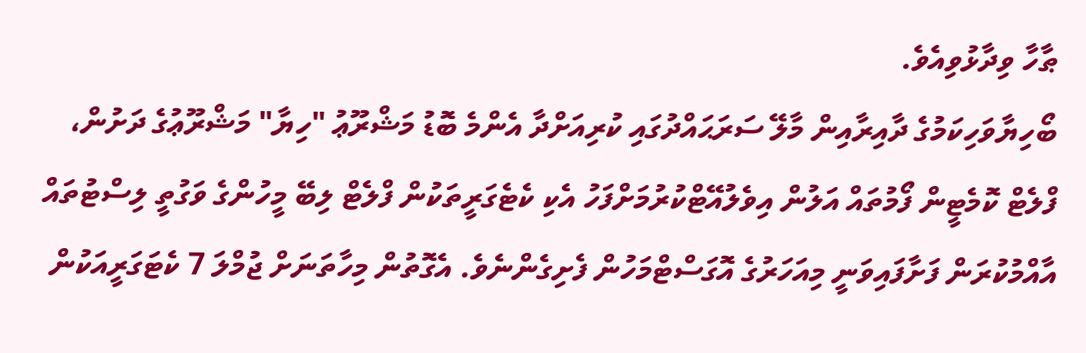ޠާހާ ވިދާޅުވިއެވެ.
ބޯހިޔާވަހިކަމުގެ ދާއިރާއިން މާލޭ ސަރަޙައްދުގައި ކުރިއަށްދާ އެންމެ ބޮޑު މަޝްރޫޢު "ހިޔާ" މަޝްރޫޢުގެ ދަށުން، ފްލެޓް ކޮމެޓީން ފޯމުތައް އަލުން އިވެލުއޭޓްކުރުމަށްފަހު އެކި ކެޓެގަރީތަކުން ފްލެޓް ލިބޭ މީހުންގެ ވަގުތީ ލިސްޓުތައް އާއްމުކުރަން ފަށާފައިވަނީ މިއަހަރުގެ އޮގަސްޓްމަހުން ފެށިގެންނެވެ. އެގޮތުން މިހާތަނަށް ޖުމްލަ 7 ކެޓަގަރީއަކުން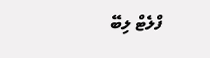ފްލެޓް ލިބޭ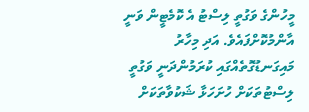މީހުންގެ ވަގުތީ ލިސްޓު އެ ކޮމެޓީން ވަނީ އާންމުކޮށްފައެވެ. އަދި މިހާރު މައިގަނޑުގޮތެއްގައި ކުރަމުންދަނީ ވަގުތީ ލިސްޓުތަކަށް ހުށަހަޅާ ޝަކުވާތަކަށް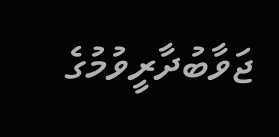ޖަވާބުދާރީވުމުގެ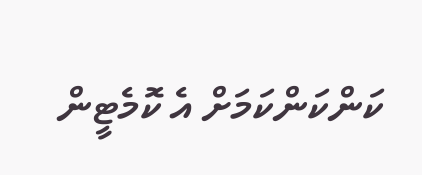ކަންކަންކަމަށް އެ ކޮމެޓީން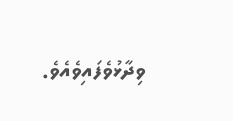ވިދާޅުވެފައިވެއެވެ.